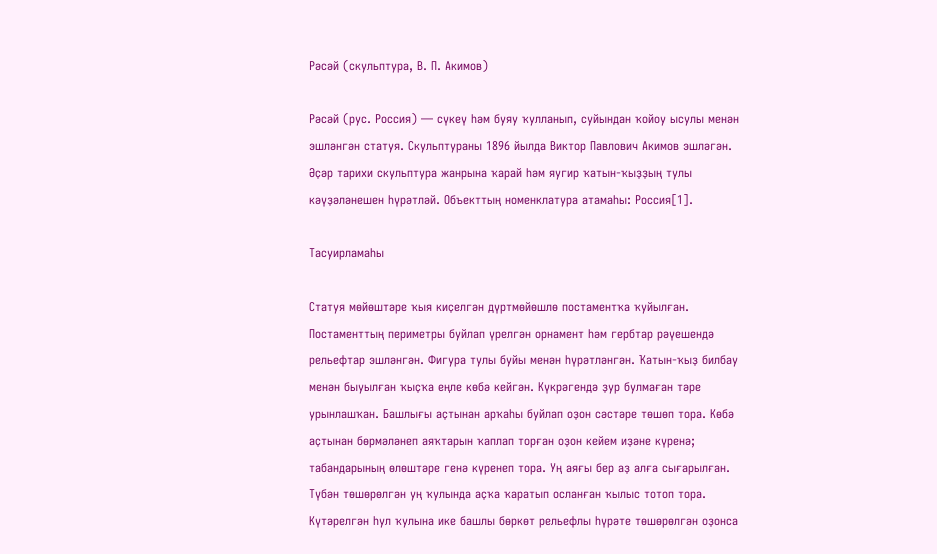Рәсәй (скульптура, В. П. Акимов)

Рәсәй (рус. Россия) — сүкеү һәм буяу ҡулланып, суйындан ҡойоу ысулы менән эшләнгән статуя. Скульптураны 1896 йылда Виктор Павлович Акимов эшләгән. Әҫәр тарихи скульптура жанрына ҡарай һәм яугир ҡатын-ҡыҙҙың тулы кәүҙәләнешен һүрәтләй. Объекттың номенклатура атамаһы: Россия[1].

Тасуирламаһы

Статуя мөйөштәре ҡыя киҫелгән дүртмөйөшлө постаментҡа ҡуйылған. Постаменттың периметры буйлап үрелгән орнамент һәм гербтар рәүешендә рельефтар эшләнгән. Фигура тулы буйы менән һүрәтләнгән. Ҡатын-ҡыҙ билбау менән быуылған ҡыҫҡа еңле көбә кейгән. Күкрәгендә ҙур булмаған тәре урынлашҡан. Башлығы аҫтынан арҡаһы буйлап оҙон сәстәре төшөп тора. Көбә аҫтынан бөрмәләнеп аяҡтарын ҡаплап торған оҙон кейем иҙәне күренә; табандарының өлөштәре генә күренеп тора. Уң аяғы бер аҙ алға сығарылған. Түбән төшөрөлгән уң ҡулында аҫҡа ҡаратып осланған ҡылыс тотоп тора. Күтәрелгән һул ҡулына ике башлы бөркөт рельефлы һүрәте төшөрөлгән оҙонса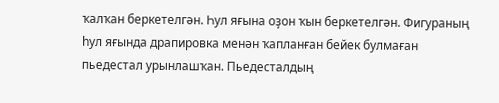ҡалҡан беркетелгән. Һул яғына оҙон ҡын беркетелгән. Фигураның һул яғында драпировка менән ҡапланған бейек булмаған пьедестал урынлашҡан. Пьедесталдың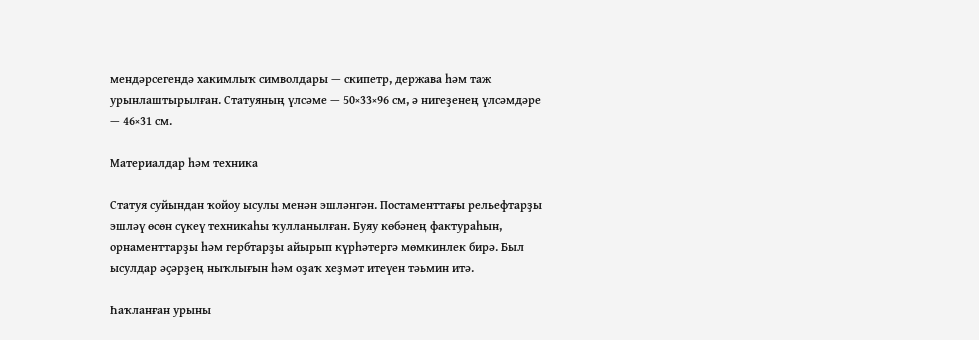мендәрсегендә хакимлыҡ символдары — скипетр, держава һәм таж урынлаштырылған. Статуяның үлсәме — 50×33×96 см, ә нигеҙенең үлсәмдәре — 46×31 см.

Материалдар һәм техника

Статуя суйындан ҡойоу ысулы менән эшләнгән. Постаменттағы рельефтарҙы эшләү өсөн сүкеү техникаһы ҡулланылған. Буяу көбәнең фактураһын, орнаменттарҙы һәм гербтарҙы айырып күрһәтергә мөмкинлек бирә. Был ысулдар әҫәрҙең ныҡлығын һәм оҙаҡ хеҙмәт итеүен тәьмин итә.

Һаҡланған урыны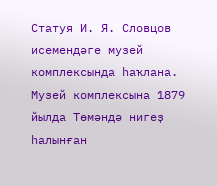Статуя И. Я. Словцов исемендәге музей комплексында һаҡлана. Музей комплексына 1879 йылда Төмәндә нигеҙ һалынған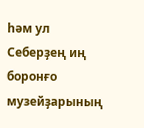һәм ул Себерҙең иң боронғо музейҙарының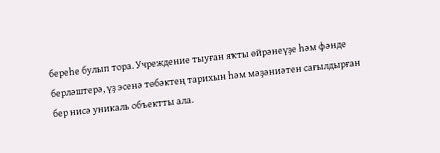береһе булып тора. Учреждение тыуған яҡты өйрәнеүҙе һәм фәнде берләштерә, үҙ эсенә төбәктең тарихын һәм мәҙәниәтен сағылдырған бер нисә уникаль объектты ала.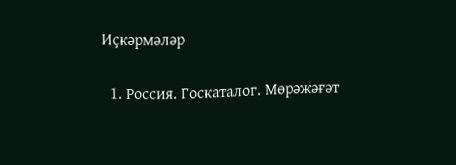Иҫкәрмәләр

  1. Россия. Госкаталог. Мөрәжәғәт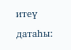итеү датаһы: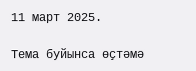11 март 2025.

Тема буйынса өҫтәмә